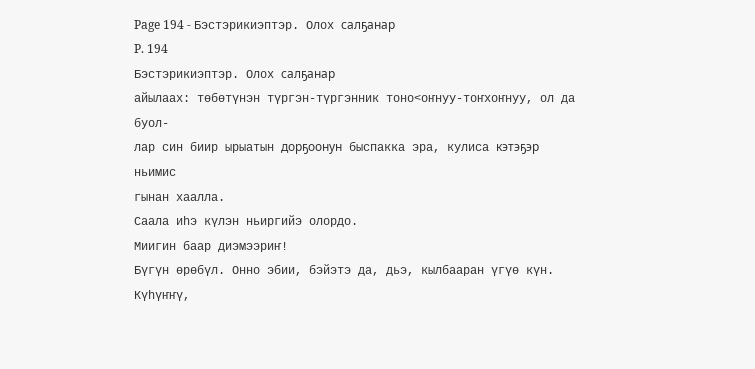Page 194 - Бэстэрикиэптэр. Олох салҕанар
P. 194
Бэстэрикиэптэр. Олох салҕанар
айылаах: төбөтүнэн түргэн-түргэнник тоно<оҥнуу-тоҥхоҥнуу, ол да буол-
лар син биир ырыатын дорҕоонун быспакка эра, кулиса кэтэҕэр ньимис
гынан хаалла.
Саала иһэ күлэн ньиргийэ олордо.
Миигин баар диэмээриҥ!
Бүгүн өрөбүл. Онно эбии, бэйэтэ да, дьэ, кылбааран үгүө күн. Күһүҥҥү,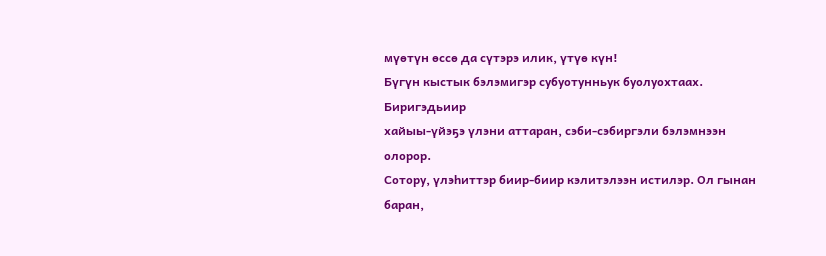мүөтүн өссө да сүтэрэ илик, үтүө күн!
Бүгүн кыстык бэлэмигэр субуотунньук буолуохтаах. Биригэдьиир
хайыы-үйэҕэ үлэни аттаран, сэби-сэбиргэли бэлэмнээн олорор.
Сотору, үлэһиттэр биир-биир кэлитэлээн истилэр. Ол гынан баран,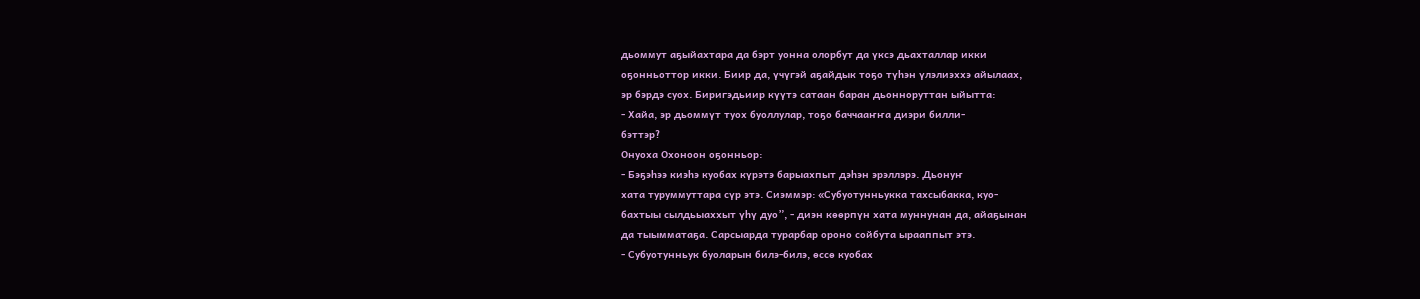дьоммут аҕыйахтара да бэрт уонна олорбут да үксэ дьахталлар икки
оҕонньоттор икки. Биир да, үчүгэй аҕайдык тоҕо түһэн үлэлиэххэ айылаах,
эр бэрдэ суох. Биригэдьиир күүтэ сатаан баран дьонноруттан ыйытта:
- Хайа, эр дьоммүт туох буоллулар, тоҕо баччааҥҥа диэри билли-
бэттэр?
Онуоха Охоноон оҕонньор:
- Бэҕэһээ киэһэ куобах күрэтэ барыахпыт дэһэн эрэллэрэ. Дьонуҥ
хата туруммуттара сүр этэ. Сиэммэр: «Субуотунньукка тахсыбакка, куо-
бахтыы сылдьыаххыт үһү дуо”, - диэн көөрпүн хата муннунан да, айаҕынан
да тыымматаҕа. Сарсыарда турарбар ороно сойбута ырааппыт этэ.
- Субуотунньук буоларын билэ-билэ, өссө куобах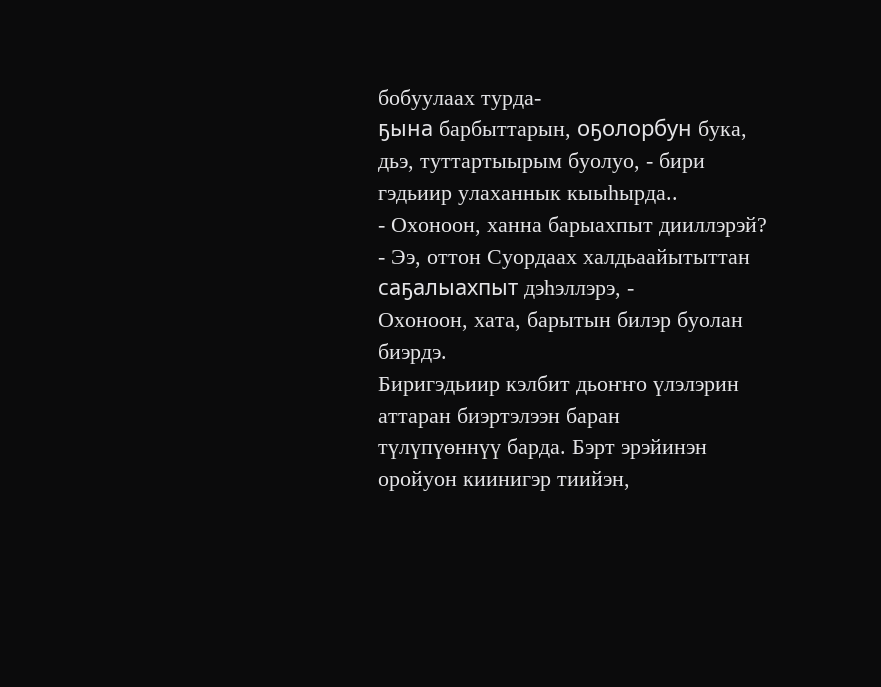бобуулаах турда-
ҕына барбыттарын, оҕолорбун бука, дьэ, туттартыырым буолуо, - бири
гэдьиир улаханнык кыыһырда..
- Охоноон, ханна барыахпыт дииллэрэй?
- Ээ, оттон Суордаах халдьаайытыттан саҕалыахпыт дэһэллэрэ, -
Охоноон, хата, барытын билэр буолан биэрдэ.
Биригэдьиир кэлбит дьоҥҥо үлэлэрин аттаран биэртэлээн баран
түлүпүөннүү барда. Бэрт эрэйинэн оройуон киинигэр тиийэн,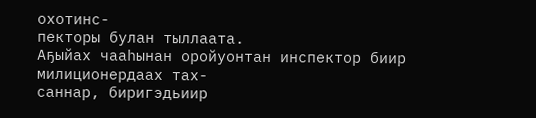охотинс-
пекторы булан тыллаата.
Аҕыйах чааһынан оройуонтан инспектор биир милиционердаах тах-
саннар, биригэдьиир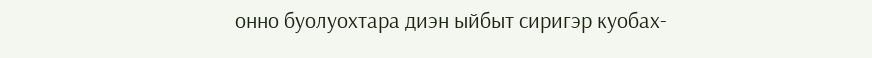онно буолуохтара диэн ыйбыт сиригэр куобах-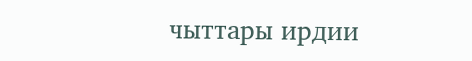чыттары ирдии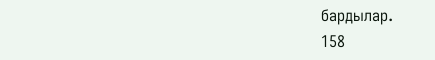бардылар.
158